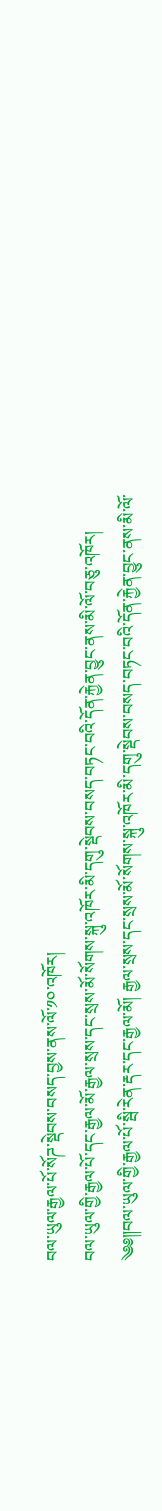བལ་ཡུལ་རྒྱལ་པོ་སོཌ་སྡེབས་བསད་བྱས་ནས་ལོ་༡༠་འཁོར།
བལ་ཡུལ་གྱི་རྒྱལ་པོ་དང་རྒྱལ་མོ་རྒྱལ་སྲས་དང་སྲས་མོ་སོགས་སྐུ་འཁོར་མི་དགུ་སྡེབས་བསད་བཏང་བའི་དོན་རྐྱེན་བྱུང་ནས་མི་ལོ་བཅུ་འཁོར།
༄༅༎བལ་ཡུལ་གྱི་རྒྱལ་པོ་སྦི་རེན་རྡར་དང་རྒྱལ་མོ། རྒྱལ་སྲས་དང་སྲས་མོ་སོགས་སྐུ་འཁོར་མི་དགུ་སྡེབས་བསད་བཏང་བའི་དོན་རྐྱེན་བྱུང་ནས་མི་ལོ་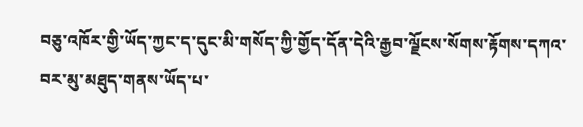བཅུ་འཁོར་གྱི་ཡོད་ཀྱང་ད་དུང་མི་གསོད་ཀྱི་གྱོད་དོན་དེའི་རྒྱབ་ལྗོངས་སོགས་རྟོགས་དཀའ་བར་མུ་མཐུད་གནས་ཡོད་པ་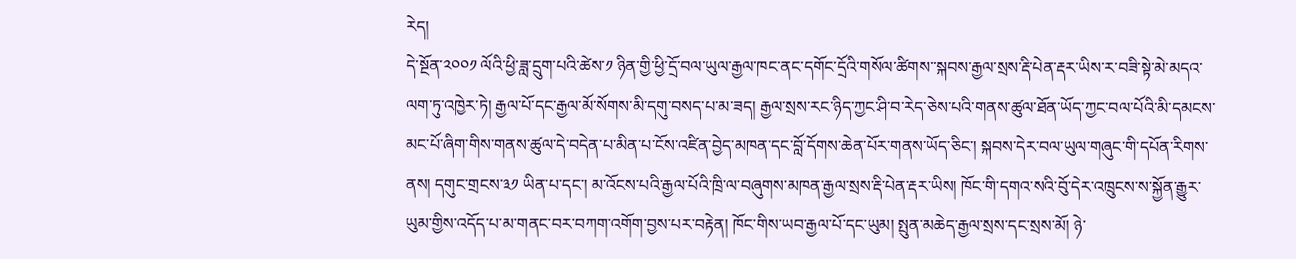རེད།
དེ་སྔོན་༢༠༠༡ ལོའི་ཕྱི་ཟླ་དྲུག་པའི་ཚེས་༡ ཉིན་གྱི་ཕྱི་དྲོ་བལ་ཡུལ་རྒྱལ་ཁང་ནང་དགོང་དྲོའི་གསོལ་ཚིགས་་སྐབས་རྒྱལ་སྲས་རྡི་པེན་རྡར་ཡིས་ར་བཟི་སྟེ་མེ་མདའ་ལག་ཏུ་འཁྱེར་ཏེ། རྒྱལ་པོ་དང་རྒྱལ་མོ་སོགས་མི་དགུ་བསད་པ་མ་ཟད། རྒྱལ་སྲས་རང་ཉིད་ཀྱང་ཤི་བ་རེད་ཅེས་པའི་གནས་ཚུལ་ཐོན་ཡོད་ཀྱང་བལ་པོའི་མི་དམངས་མང་པོ་ཞིག་གིས་གནས་ཚུལ་དེ་བདེན་པ་མིན་པ་ངོས་འཛིན་བྱེད་མཁན་དང་བློ་དོགས་ཆེན་པོར་གནས་ཡོད་ཅིང་། སྐབས་དེར་བལ་ཡུལ་གཞུང་གི་དཔོན་རིགས་ནས། དགུང་གྲངས་༣༡ ཡིན་པ་དང་། མ་འོངས་པའི་རྒྱལ་པོའི་ཁྲི་ལ་བཞུགས་མཁན་རྒྱལ་སྲས་རྡི་པེན་རྡར་ཡིས། ཁོང་གི་དགའ་སའི་བོུ་དེར་འཁྲུངས་ས་སྐྱོན་རྒྱུར་ཡུམ་གྱིས་འདོད་པ་མ་གནང་བར་བཀག་འགོག་བྱས་པར་བརྟེན། ཁོང་གིས་ཡབ་རྒྱལ་པོ་དང་ཡུམ། སྤུན་མཆེད་རྒྱལ་སྲས་དང་སྲས་མོ། ཉེ་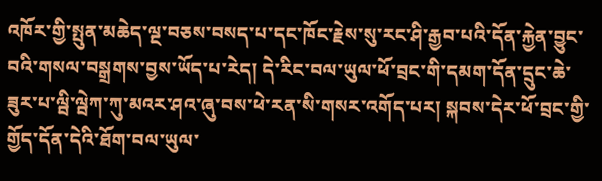འཁོར་གྱི་སྤུན་མཆེད་ལྔ་བཅས་བསད་པ་དང་ཁོང་རྗེས་སུ་རང་ཤི་རྒྱབ་པའི་དོན་རྐྱེན་བྱུང་བའི་གསལ་བསྒྲགས་བྱས་ཡོད་པ་རེད། དེ་རིང་བལ་ཡུལ་ཕོ་བྲང་གི་དམག་དོན་དྲུང་ཆེ་ཟུར་པ་ལྦི་ལྦེཀ་ཀུ་མའར་ཤའ་ཞུ་བས་ཕེ་རན་སི་གསར་འགོད་པར། སྐབས་དེར་ཕོ་བྲང་གྱི་གྱོད་དོན་དེའི་ཐོག་བལ་ཡུལ་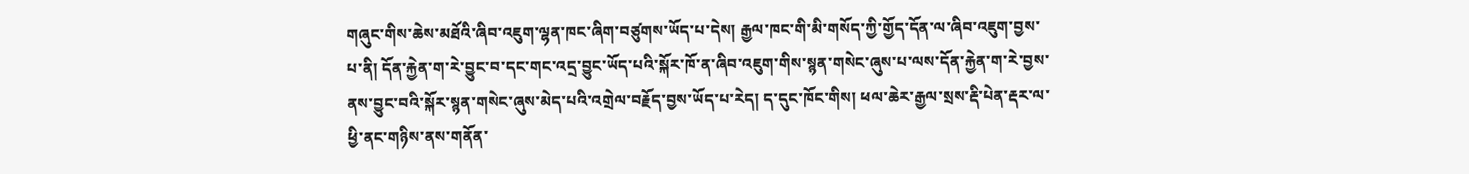གཞུང་གིས་ཆེས་མཐོའི་ཞིབ་འཇུག་ལྷན་ཁང་ཞིག་བཙུགས་ཡོད་པ་དེས། རྒྱལ་ཁང་གི་མི་གསོད་ཀྱི་གྱོད་དོན་ལ་ཞིབ་འཇུག་བྱས་པ་ནི། དོན་རྐྱེན་ག་རེ་བྱུང་བ་དང་གང་འདྲ་བྱུང་ཡོད་པའི་སྐོར་ཁོ་ན་ཞིབ་འཇུག་གིས་སྙན་གསེང་ཞུས་པ་ལས་དོན་རྐྱེན་ག་རེ་བྱས་ནས་བྱུང་བའི་སྐོར་སྙན་གསེང་ཞུས་མེད་པའི་འགྲེལ་བརྗོད་བྱས་ཡོད་པ་རེད། ད་དུང་ཁོང་གིས། ཕལ་ཆེར་རྒྱལ་སྲས་རྡི་པེན་རྡར་ལ་ཕྱི་ནང་གཉིས་ནས་གནོན་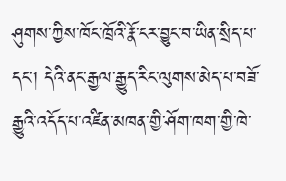ཤུགས་ཀྱིས་ཁོང་ཁྲོའི་རྣོ་ངར་བྱུང་བ་ཡིན་སྲིད་པ་དང་། དེའི་ནང་རྒྱལ་རྒྱུད་རིང་ལུགས་མེད་པ་བཟོ་རྒྱུའི་འདོད་པ་འཛིན་མཁན་གྱི་ཤོག་ཁག་གྱི་ཁེ་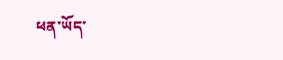ཕན་ཡོད་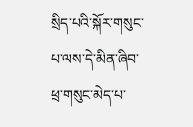སྲིད་པའི་སྐོར་གསུང་པ་ལས་དེ་མིན་ཞིབ་ཕྲ་གསུང་མེད་པ་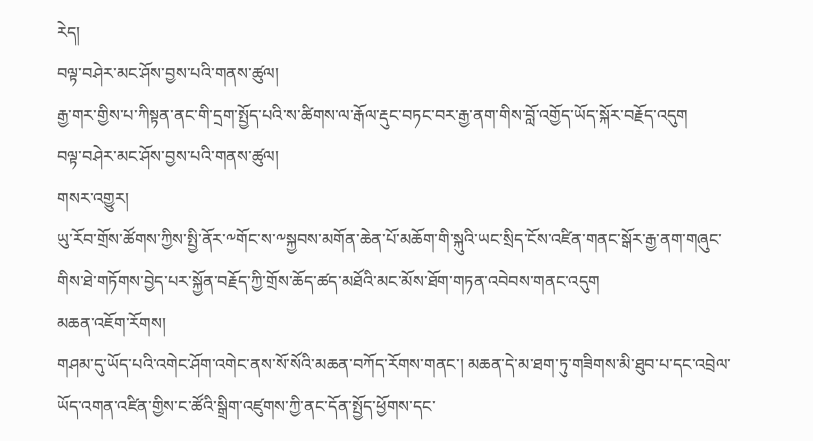རེད།
བལྟ་བཤེར་མང་ཤོས་བྱས་པའི་གནས་ཚུལ།
རྒྱ་གར་གྱིས་པ་ཀིསྟན་ནང་གི་དྲག་སྤྱོད་པའི་ས་ཚིགས་ལ་རྒོལ་རྡུང་བཏང་བར་རྒྱ་ནག་གིས་བློ་འགྱོད་ཡོད་སྐོར་བརྗོད་འདུག
བལྟ་བཤེར་མང་ཤོས་བྱས་པའི་གནས་ཚུལ།
གསར་འགྱུར།
ཡུ་རོབ་གྲོས་ཚོགས་ཀྱིས་སྤྱི་ནོར་༸གོང་ས་༸སྐྱབས་མགོན་ཆེན་པོ་མཆོག་གི་སྐུའི་ཡང་སྲིད་ངོས་འཛིན་གནང་སྒོར་རྒྱ་ནག་གཞུང་གིས་ཐེ་གཏོགས་བྱེད་པར་སྐྱོན་བརྗོད་ཀྱི་གྲོས་ཆོད་ཚད་མཐོའི་མང་མོས་ཐོག་གཏན་འབེབས་གནང་འདུག
མཆན་འཇོག་རོགས།
གཤམ་དུ་ཡོད་པའི་འགེང་ཤོག་འགེང་ནས་སོ་སོའི་མཆན་བཀོད་རོགས་གནང་། མཆན་དེ་མ་ཐག་ཏུ་གཟིགས་མི་ཐུབ་པ་དང་འབྲེལ་ཡོད་འགན་འཛིན་གྱིས་ང་ཚོའི་སྒྲིག་འཛུགས་ཀྱི་ནང་དོན་སྤྱོད་ཕྱོགས་དང་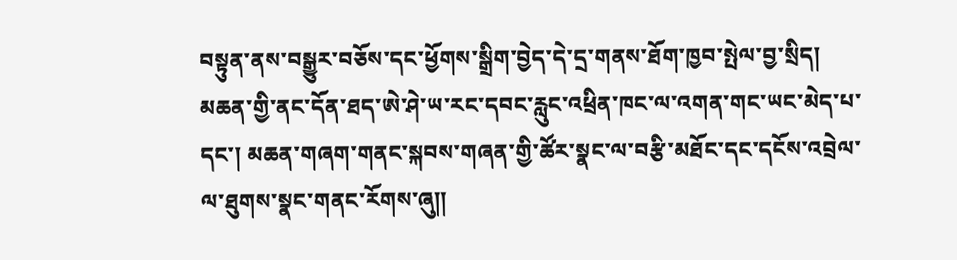བསྟུན་ནས་བསྒྱུར་བཅོས་དང་ཕྱོགས་སྒྲིག་བྱེད་དེ་དྲ་གནས་ཐོག་ཁྱབ་སྤེལ་བྱ་སྲིད། མཆན་གྱི་ནང་དོན་ཐད་ཨེ་ཤེ་ཡ་རང་དབང་རླུང་འཕྲིན་ཁང་ལ་འགན་གང་ཡང་མེད་པ་དང་། མཆན་གཞག་གནང་སྐབས་གཞན་གྱི་ཚོར་སྣང་ལ་བརྩི་མཐོང་དང་དངོས་འབྲེལ་ལ་ཐུགས་སྣང་གནང་རོགས་ཞུ༎